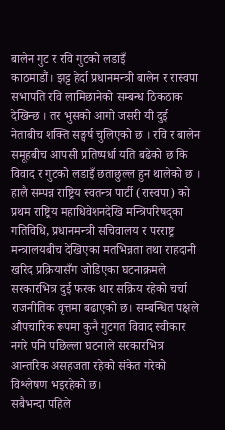बालेन गुट र रवि गुटको लडाइँ
काठमाडौं। झट्ट हेर्दा प्रधानमन्त्री बालेन र रास्वपा सभापति रवि लामिछानेको सम्बन्ध ठिकठाक देखिन्छ । तर भुसको आगो जसरी यी दुई नेताबीच शक्ति सङ्घर्ष चुलिएको छ । रवि र बालेन समूहबीच आपसी प्रतिष्पर्धा यति बढेको छ कि विवाद र गुटको लडाइँ छताछुल्ल हुन थालेको छ ।
हालै सम्पन्न राष्ट्रिय स्वतन्त्र पार्टी (रास्वपा) को प्रथम राष्ट्रिय महाधिवेशनदेखि मन्त्रिपरिषद्का गतिविधि, प्रधानमन्त्री सचिवालय र परराष्ट्र मन्त्रालयबीच देखिएका मतभिन्नता तथा राहदानी खरिद प्रक्रियासँग जोडिएका घटनाक्रमले सरकारभित्र दुई फरक धार सक्रिय रहेको चर्चा राजनीतिक वृत्तमा बढाएको छ। सम्बन्धित पक्षले औपचारिक रूपमा कुनै गुटगत विवाद स्वीकार नगरे पनि पछिल्ला घटनाले सरकारभित्र आन्तरिक असहजता रहेको संकेत गरेको विश्लेषण भइरहेको छ।
सबैभन्दा पहिले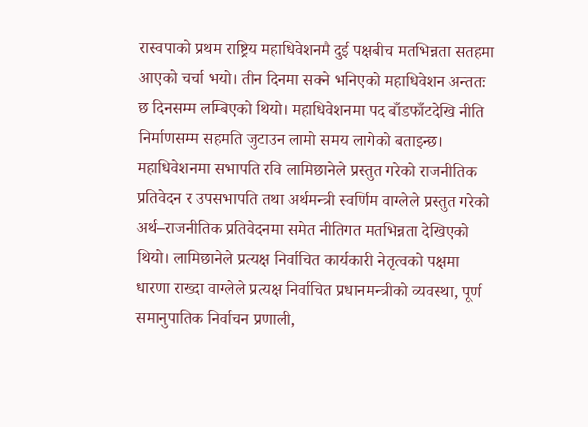रास्वपाको प्रथम राष्ट्रिय महाधिवेशनमै दुई पक्षबीच मतभिन्नता सतहमा आएको चर्चा भयो। तीन दिनमा सक्ने भनिएको महाधिवेशन अन्ततः छ दिनसम्म लम्बिएको थियो। महाधिवेशनमा पद बाँडफाँटदेखि नीति निर्माणसम्म सहमति जुटाउन लामो समय लागेको बताइन्छ।
महाधिवेशनमा सभापति रवि लामिछानेले प्रस्तुत गरेको राजनीतिक प्रतिवेदन र उपसभापति तथा अर्थमन्त्री स्वर्णिम वाग्लेले प्रस्तुत गरेको अर्थ–राजनीतिक प्रतिवेदनमा समेत नीतिगत मतभिन्नता देखिएको थियो। लामिछानेले प्रत्यक्ष निर्वाचित कार्यकारी नेतृत्वको पक्षमा धारणा राख्दा वाग्लेले प्रत्यक्ष निर्वाचित प्रधानमन्त्रीको व्यवस्था, पूर्ण समानुपातिक निर्वाचन प्रणाली,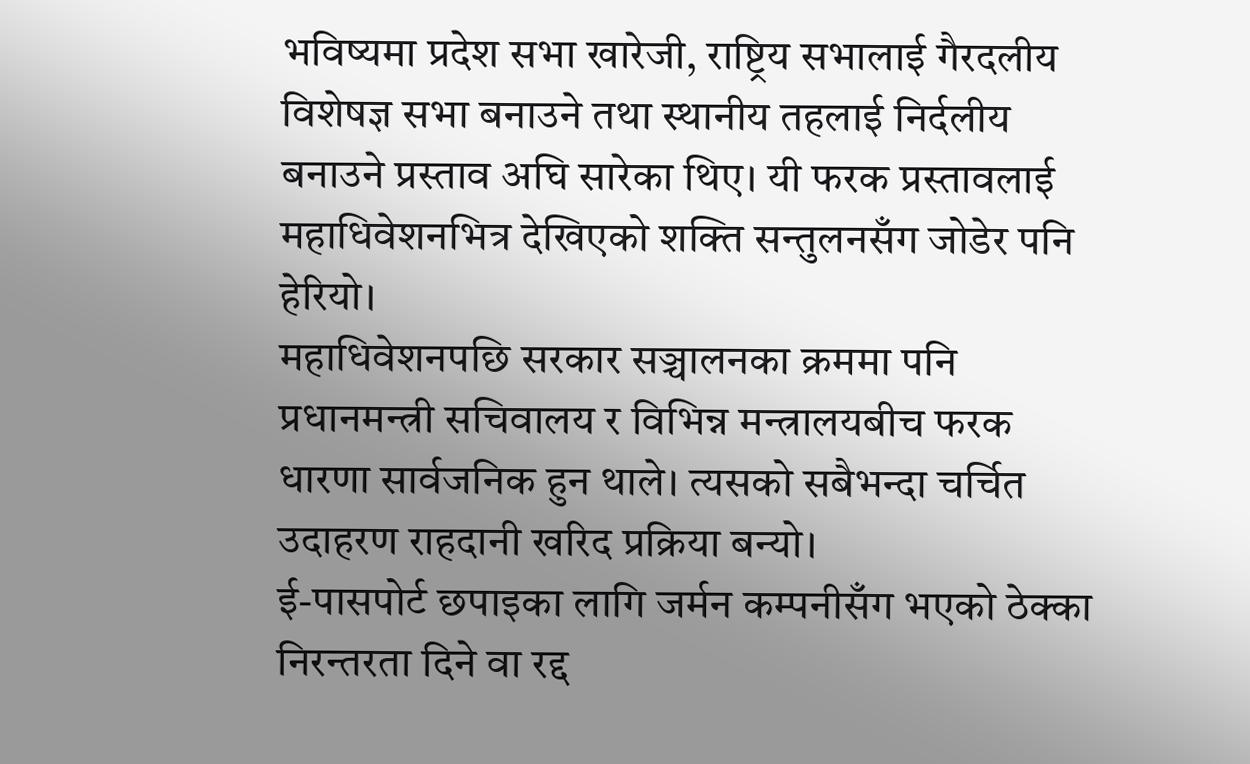भविष्यमा प्रदेश सभा खारेजी, राष्ट्रिय सभालाई गैरदलीय विशेषज्ञ सभा बनाउने तथा स्थानीय तहलाई निर्दलीय बनाउने प्रस्ताव अघि सारेका थिए। यी फरक प्रस्तावलाई महाधिवेशनभित्र देखिएको शक्ति सन्तुलनसँग जोडेर पनि हेरियो।
महाधिवेशनपछि सरकार सञ्चालनका क्रममा पनि प्रधानमन्त्री सचिवालय र विभिन्न मन्त्रालयबीच फरक धारणा सार्वजनिक हुन थाले। त्यसको सबैभन्दा चर्चित उदाहरण राहदानी खरिद प्रक्रिया बन्यो।
ई-पासपोर्ट छपाइका लागि जर्मन कम्पनीसँग भएको ठेक्का निरन्तरता दिने वा रद्द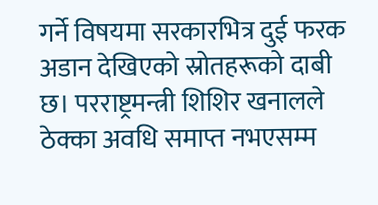गर्ने विषयमा सरकारभित्र दुई फरक अडान देखिएको स्रोतहरूको दाबी छ। परराष्ट्रमन्त्री शिशिर खनालले ठेक्का अवधि समाप्त नभएसम्म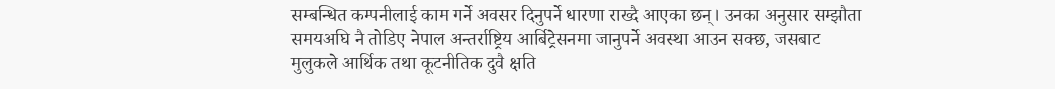सम्बन्धित कम्पनीलाई काम गर्ने अवसर दिनुपर्ने धारणा राख्दै आएका छन्। उनका अनुसार सम्झौता समयअघि नै तोडिए नेपाल अन्तर्राष्ट्रिय आर्बिट्रेसनमा जानुपर्ने अवस्था आउन सक्छ, जसबाट मुलुकले आर्थिक तथा कूटनीतिक दुवै क्षति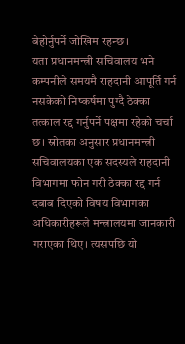बेहोर्नुपर्ने जोखिम रहन्छ।
यता प्रधानमन्त्री सचिवालय भने कम्पनीले समयमै राहदानी आपूर्ति गर्न नसकेको निष्कर्षमा पुग्दै ठेक्का तत्काल रद्द गर्नुपर्ने पक्षमा रहेको चर्चा छ। स्रोतका अनुसार प्रधानमन्त्री सचिवालयका एक सदस्यले राहदानी विभागमा फोन गरी ठेक्का रद्द गर्न दबाब दिएको विषय विभागका अधिकारीहरूले मन्त्रालयमा जानकारी गराएका थिए। त्यसपछि यो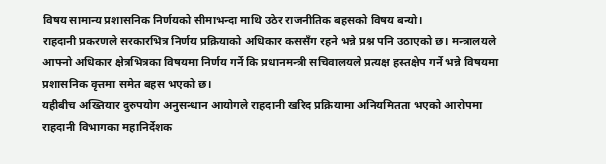विषय सामान्य प्रशासनिक निर्णयको सीमाभन्दा माथि उठेर राजनीतिक बहसको विषय बन्यो।
राहदानी प्रकरणले सरकारभित्र निर्णय प्रक्रियाको अधिकार कससँग रहने भन्ने प्रश्न पनि उठाएको छ। मन्त्रालयले आफ्नो अधिकार क्षेत्रभित्रका विषयमा निर्णय गर्ने कि प्रधानमन्त्री सचिवालयले प्रत्यक्ष हस्तक्षेप गर्ने भन्ने विषयमा प्रशासनिक वृत्तमा समेत बहस भएको छ।
यहीबीच अख्तियार दुरुपयोग अनुसन्धान आयोगले राहदानी खरिद प्रक्रियामा अनियमितता भएको आरोपमा राहदानी विभागका महानिर्देशक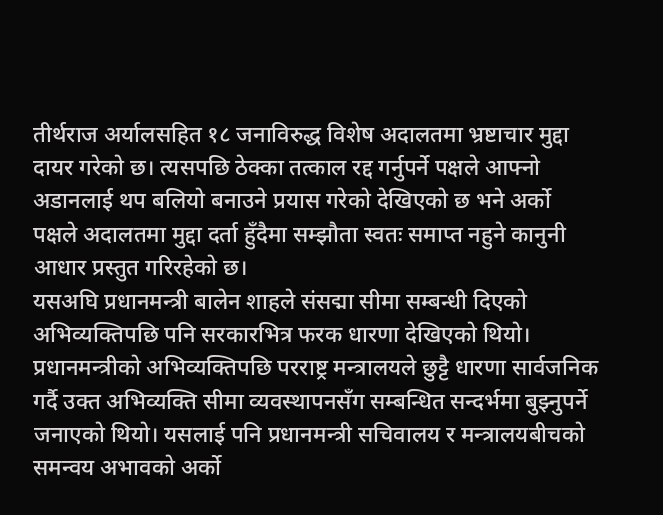तीर्थराज अर्यालसहित १८ जनाविरुद्ध विशेष अदालतमा भ्रष्टाचार मुद्दा दायर गरेको छ। त्यसपछि ठेक्का तत्काल रद्द गर्नुपर्ने पक्षले आफ्नो अडानलाई थप बलियो बनाउने प्रयास गरेको देखिएको छ भने अर्को पक्षले अदालतमा मुद्दा दर्ता हुँदैमा सम्झौता स्वतः समाप्त नहुने कानुनी आधार प्रस्तुत गरिरहेको छ।
यसअघि प्रधानमन्त्री बालेन शाहले संसद्मा सीमा सम्बन्धी दिएको अभिव्यक्तिपछि पनि सरकारभित्र फरक धारणा देखिएको थियो। प्रधानमन्त्रीको अभिव्यक्तिपछि परराष्ट्र मन्त्रालयले छुट्टै धारणा सार्वजनिक गर्दै उक्त अभिव्यक्ति सीमा व्यवस्थापनसँग सम्बन्धित सन्दर्भमा बुझ्नुपर्ने जनाएको थियो। यसलाई पनि प्रधानमन्त्री सचिवालय र मन्त्रालयबीचको समन्वय अभावको अर्को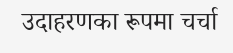उदाहरणका रूपमा चर्चा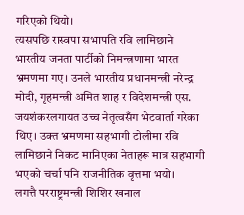गरिएको थियो।
त्यसपछि रास्वपा सभापति रवि लामिछाने भारतीय जनता पार्टीको निमन्त्रणामा भारत भ्रमणमा गए। उनले भारतीय प्रधानमन्त्री नरेन्द्र मोदी, गृहमन्त्री अमित शाह र विदेशमन्त्री एस. जयशंकरलगायत उच्च नेतृत्वसँग भेटवार्ता गरेका थिए। उक्त भ्रमणमा सहभागी टोलीमा रवि लामिछाने निकट मानिएका नेताहरू मात्र सहभागी भएको चर्चा पनि राजनीतिक वृत्तमा भयो।
लगत्तै परराष्ट्रमन्त्री शिशिर खनाल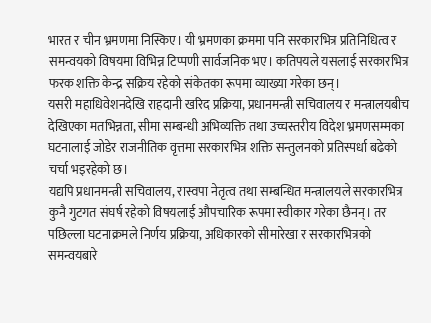भारत र चीन भ्रमणमा निस्किए। यी भ्रमणका क्रममा पनि सरकारभित्र प्रतिनिधित्व र समन्वयको विषयमा विभिन्न टिप्पणी सार्वजनिक भए। कतिपयले यसलाई सरकारभित्र फरक शक्ति केन्द्र सक्रिय रहेको संकेतका रूपमा व्याख्या गरेका छन्।
यसरी महाधिवेशनदेखि राहदानी खरिद प्रक्रिया, प्रधानमन्त्री सचिवालय र मन्त्रालयबीच देखिएका मतभिन्नता, सीमा सम्बन्धी अभिव्यक्ति तथा उच्चस्तरीय विदेश भ्रमणसम्मका घटनालाई जोडेर राजनीतिक वृत्तमा सरकारभित्र शक्ति सन्तुलनको प्रतिस्पर्धा बढेको चर्चा भइरहेको छ।
यद्यपि प्रधानमन्त्री सचिवालय, रास्वपा नेतृत्व तथा सम्बन्धित मन्त्रालयले सरकारभित्र कुनै गुटगत संघर्ष रहेको विषयलाई औपचारिक रूपमा स्वीकार गरेका छैनन्। तर पछिल्ला घटनाक्रमले निर्णय प्रक्रिया, अधिकारको सीमारेखा र सरकारभित्रको समन्वयबारे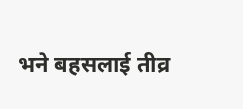भने बहसलाई तीव्र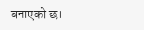बनाएको छ।